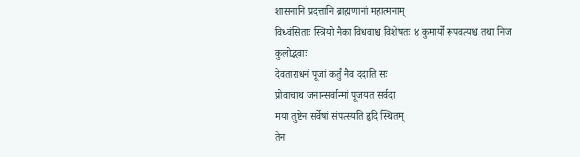शासनानि प्रदत्तानि ब्राह्मणानां महात्मनाम्
विध्वंसिताः स्त्रियो नैका विधवाश्च विशेषतः ४ कुमार्यो रूपवत्यश्च तथा निज कुलोद्भवाः
देवताराधनं पूजां कर्तुं नैव ददाति सः
प्रोवाचाथ जनान्सर्वान्मां पूजयत सर्वदा
मया तुष्टेन सर्वेषां संपत्स्यति हृदि स्थितम्
तेन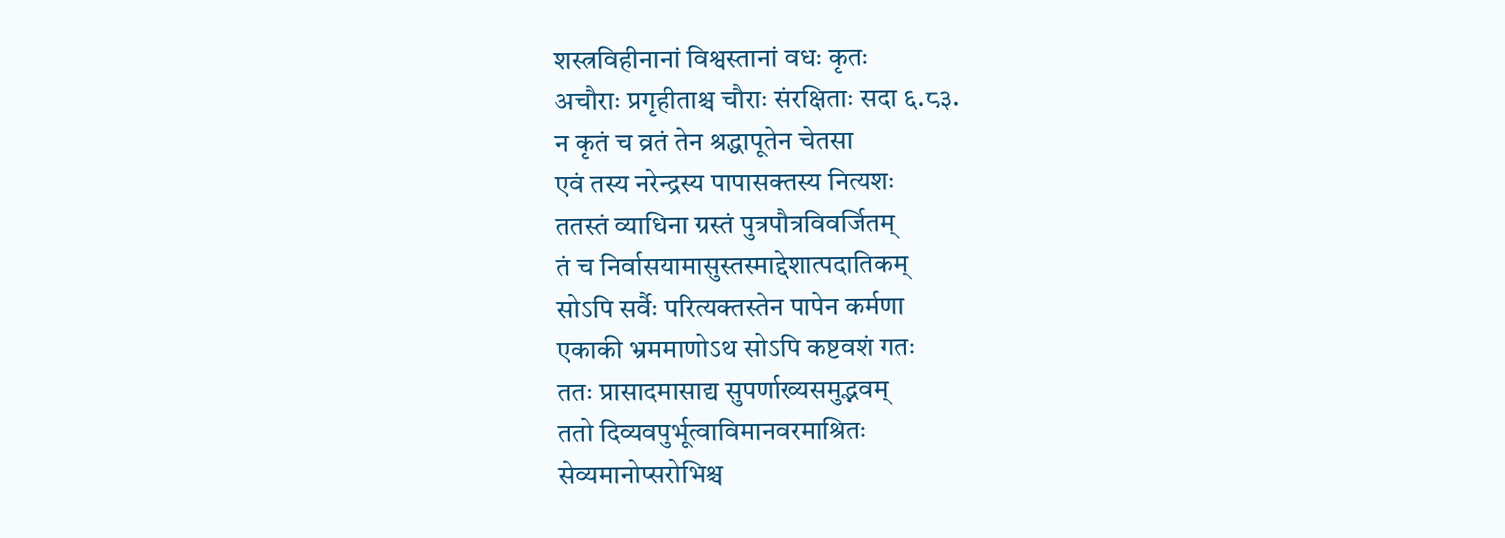शस्त्रविहीनानां विश्वस्तानां वधः कृतः
अचौराः प्रगृहीताश्च चौराः संरक्षिताः सदा ६.८३.
न कृतं च व्रतं तेन श्रद्धापूतेन चेतसा
एवं तस्य नरेन्द्रस्य पापासक्तस्य नित्यशः
ततस्तं व्याधिना ग्रस्तं पुत्रपौत्रविवर्जितम्
तं च निर्वासयामासुस्तस्माद्देशात्पदातिकम्
सोऽपि सर्वैः परित्यक्तस्तेन पापेन कर्मणा
एकाकी भ्रममाणोऽथ सोऽपि कष्टवशं गतः
ततः प्रासादमासाद्य सुपर्णाख्यसमुद्भवम्
ततो दिव्यवपुर्भूत्वाविमानवरमाश्रितः
सेव्यमानोप्सरोभिश्च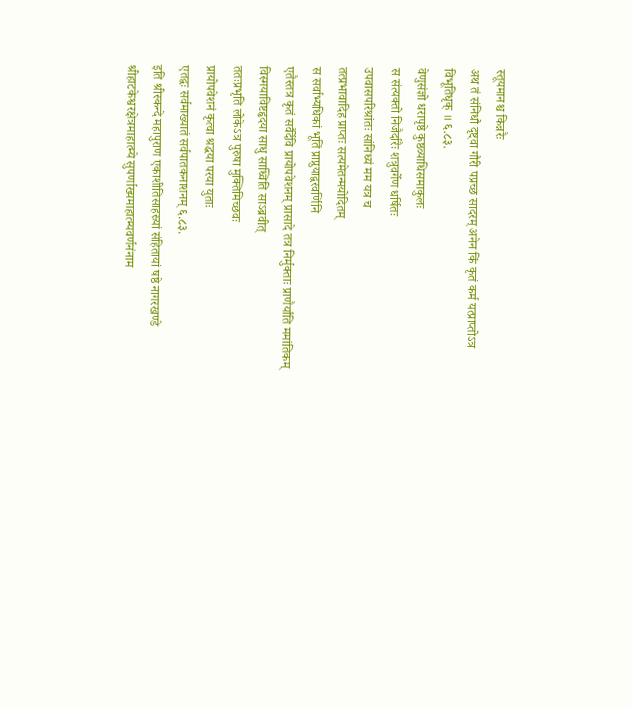स्तूयमानश्च किन्नरैः
अथ तं संनिधौ दृष्ट्वा गौरी पप्रच्छ सादरम् अनेन किं कृतं कर्म यत्प्राप्तोऽत्र विभूतिधृक् ॥ ६.८३.
वेणुसंज्ञो धरापृष्ठे कुष्ठव्याधिसमाकुलः
स संत्यक्तो निजैर्दारैः शत्रुवर्गेण धर्षितः
उपवासपरिश्रांतः सांनिध्यं मम यत्र च
तत्प्रभावादिह प्राप्तः सत्यमेतन्मयोदितम्
स सर्वाभ्यधिकां भूतिं प्राप्नुयाद्वरवर्णिनि
एतैस्तत्र कृतं सर्वैर्देवि प्रायोपवेशनम् प्रासादे तत्र निर्मुक्ताः प्राणैर्यांति ममांतिकम्
विस्मयाविष्टहृदया साधु साध्विति साऽब्रवीत्
ततःप्रभृति लोकेऽत्र पुरुषा मुक्तिमिच्छवः
प्रायोपवेशनं कृत्वा श्रद्धया परया युताः
एतद्वः सर्वमाख्यातं सर्वपातकनाशनम् ६.८३.
इति श्रीस्कन्दे महापुराण एकाशीतिसाहस्र्यां संहितायां षष्ठे नागरखण्डे श्रीहाटकेश्वरक्षेत्रमाहात्म्ये सुपर्णाख्यमाहात्म्यवर्णनंनाम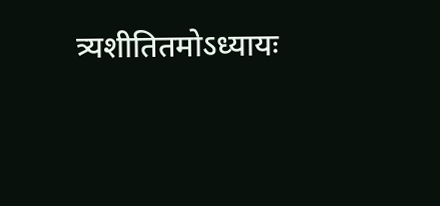त्र्यशीतितमोऽध्यायः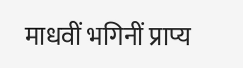माधवीं भगिनीं प्राप्य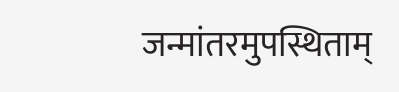जन्मांतरमुपस्थिताम्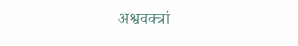अश्ववक्त्रां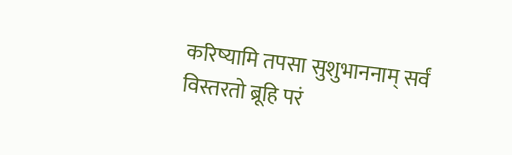करिष्यामि तपसा सुशुभाननाम् सर्वं विस्तरतो ब्रूहि परं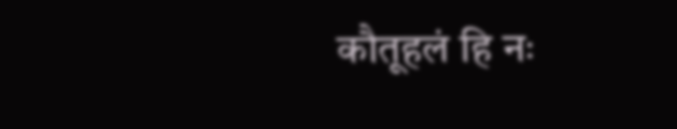कौतूहलं हि नः